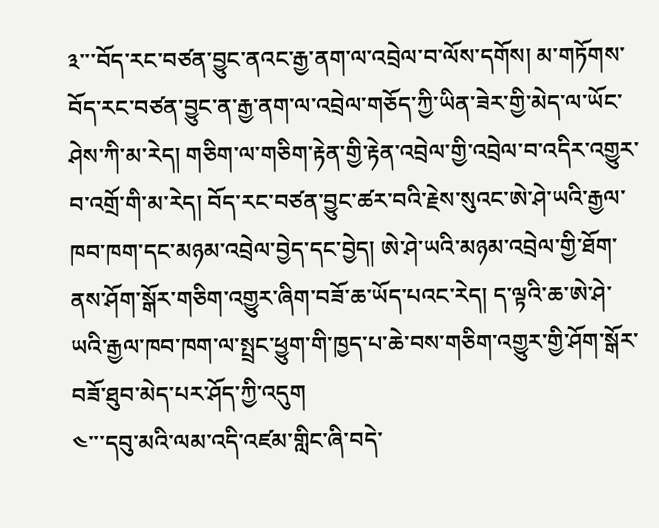༣་་་བོད་རང་བཙན་བྱུང་ནའང་རྒྱ་ནག་ལ་འབྲེལ་བ་ལོས་དགོས། མ་གཏོགས་བོད་རང་བཙན་བྱུང་ན་རྒྱ་ནག་ལ་འབྲེལ་གཅོད་ཀྱི་ཡིན་ཟེར་གྱི་མེད་ལ་ཡོང་ཤེས་ཀི་མ་རེད། གཅིག་ལ་གཅིག་རྟེན་གྱི་རྟེན་འབྲེལ་གྱི་འབྲེལ་བ་འདིར་འགྱུར་བ་འགྲོ་གི་མ་རེད། བོད་རང་བཙན་བྱུང་ཚར་བའི་རྗེས་སུའང་ཨེ་ཤེ་ཡའི་རྒྱལ་ཁབ་ཁག་དང་མཉམ་འབྲེལ་བྱེད་དང་བྱེད། ཨེ་ཤེ་ཡའི་མཉམ་འབྲེལ་གྱི་ཐོག་ནས་ཤོག་སྒོར་གཅིག་འགྱུར་ཞིག་བཟོ་ཆ་ཡོད་པའང་རེད། ད་ལྟའི་ཆ་ཨེ་ཤེ་ཡའི་རྒྱལ་ཁབ་ཁག་ལ་སྤྲང་ཕྱུག་གི་ཁྱད་པ་ཆེ་བས་གཅིག་འགྱུར་གྱི་ཤོག་སྒོར་བཟོ་ཐུབ་མེད་པར་ཤོད་ཀྱི་འདུག
༤་་་དབུ་མའི་ལམ་འདི་འཛམ་གླིང་ཞི་བདེ་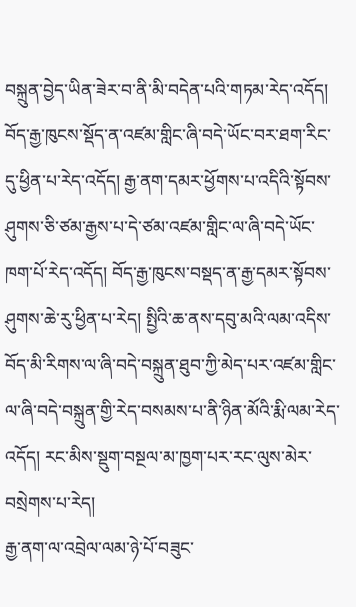བསྐྲུན་བྱེད་ཡིན་ཟེར་བ་ནི་མི་བདེན་པའི་གཏམ་རེད་འདོད། བོད་རྒྱ་ཁུངས་སྡོད་ན་འཛམ་གླིང་ཞི་བདེ་ཡོང་བར་ཐག་རིང་དུ་ཕྱིན་པ་རེད་འདོད། རྒྱ་ནག་དམར་ཕྱོགས་པ་འདིའི་སྟོབས་ཤུགས་ཅི་ཙམ་རྒྱས་པ་དེ་ཙམ་འཛམ་གླིང་ལ་ཞི་བདེ་ཡོང་ཁག་པོ་རེད་འདོད། བོད་རྒྱ་ཁུངས་བསྡད་ན་རྒྱ་དམར་སྟོབས་ཤུགས་ཆེ་རུ་ཕྱིན་པ་རེད། སྤྱིའི་ཆ་ནས་དབུ་མའི་ལམ་འདིས་བོད་མི་རིགས་ལ་ཞི་བདེ་བསྐྲུན་ཐུབ་ཀྱི་མེད་པར་འཛམ་གླིང་ལ་ཞི་བདེ་བསྐྲུན་གྱི་རེད་བསམས་པ་ནི་ཉིན་མོའི་རྨི་ལམ་རེད་འདོད། རང་མིས་སྡུག་བསྔལ་མ་ཁྱག་པར་རང་ལུས་མེར་བསྲེགས་པ་རེད།
རྒྱ་ནག་ལ་འབྲེལ་ལམ་ཉེ་པོ་བཟུང་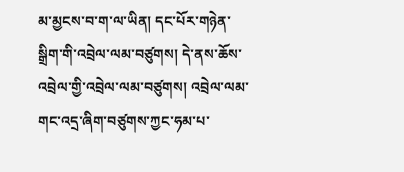མ་མྱངས་བ་ག་ལ་ཡིན། དང་པོར་གཉེན་སྒྲིག་གི་འབྲེལ་ལམ་བཙུགས། དེ་ནས་ཆོས་འབྲེལ་གྱི་འབྲེལ་ལམ་བཙུགས། འབྲེལ་ལམ་གང་འདྲ་ཞིག་བཙུགས་ཀྱང་ཧམ་པ་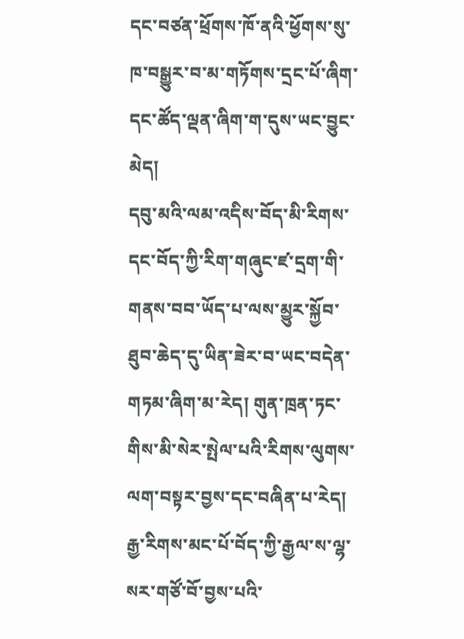དང་བཙན་ཕྲོགས་ཁོ་ནའི་ཕྱོགས་སུ་ཁ་བསྒྱུར་བ་མ་གཏོགས་དྲང་པོ་ཞིག་དང་ཚོད་ལྡན་ཞིག་ག་དུས་ཡང་བྱུང་མེད།
དབུ་མའི་ལམ་འདིས་བོད་མི་རིགས་དང་བོད་ཀྱི་རིག་གཞུང་ཛ་དྲག་གི་གནས་བབ་ཡོད་པ་ལས་མྱུར་སྐྱོབ་ཐུབ་ཆེད་དུ་ཡིན་ཟེར་བ་ཡང་བདེན་གཏམ་ཞིག་མ་རེད། གུན་ཁྲན་ཏང་གིས་མི་སེར་སྤེལ་པའི་རིགས་ལུགས་ལག་བསྟར་བྱས་དང་བཞིན་པ་རེད། རྒྱ་རིགས་མང་པོ་བོད་ཀྱི་རྒྱལ་ས་ལྷ་སར་གཙོ་བོ་བྱས་པའི་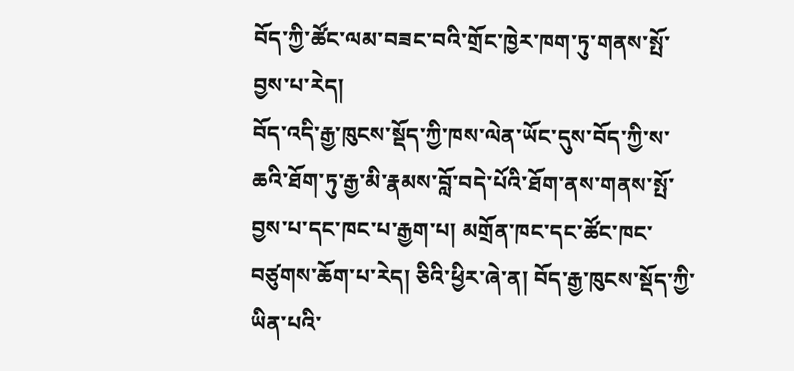བོད་ཀྱི་ཚོང་ལམ་བཟང་བའི་གྲོང་ཁྱེར་ཁག་ཏུ་གནས་སྤོ་བྱས་པ་རེད།
བོད་འདི་རྒྱ་ཁུངས་སྡོད་ཀྱི་ཁས་ལེན་ཡོང་དུས་བོད་ཀྱི་ས་ཆའི་ཐོག་ཏུ་རྒྱ་མི་རྣམས་བློ་བདེ་པོའི་ཐོག་ནས་གནས་སྤོ་བྱས་པ་དང་ཁང་པ་རྒྱག་པ། མགྲོན་ཁང་དང་ཚོང་ཁང་བཙུགས་ཆོག་པ་རེད། ཅིའི་ཕྱིར་ཞེ་ན། བོད་རྒྱ་ཁུངས་སྡོད་ཀྱི་ཡིན་པའི་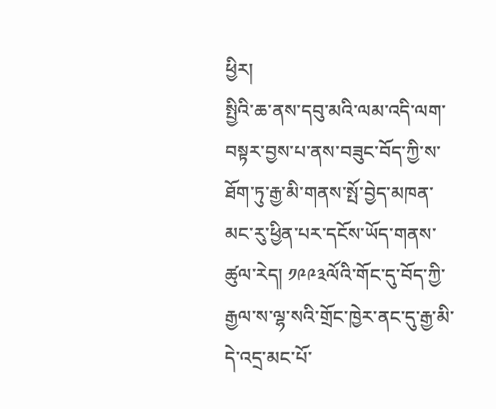ཕྱིར།
སྤྱིའི་ཆ་ནས་དབུ་མའི་ལམ་འདི་ལག་བསྟར་བྱས་པ་ནས་བཟུང་བོད་ཀྱི་ས་ཐོག་ཏུ་རྒྱ་མི་གནས་སྤོ་བྱེད་མཁན་མང་རུ་ཕྱིན་པར་དངོས་ཡོད་གནས་ཚུལ་རེད། ༡༩༩༣ལོའི་གོང་དུ་བོད་ཀྱི་རྒྱལ་ས་ལྷ་སའི་གྲོང་ཁྱེར་ནང་དུ་རྒྱ་མི་དེ་འདྲ་མང་པོ་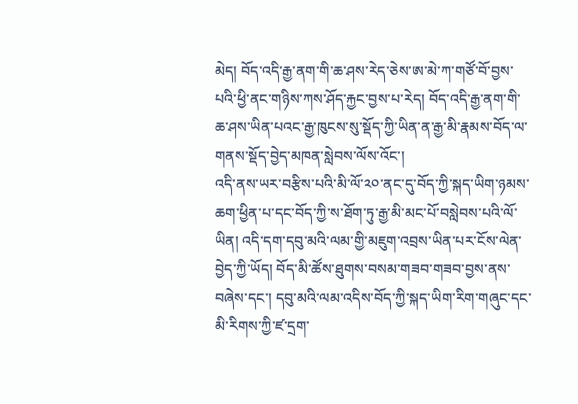མེད། བོད་འདི་རྒྱ་ནག་གི་ཆ་ཤས་རེད་ཅེས་ཨ་མེ་ཀ་གཙོ་བོ་བྱས་པའི་ཕྱི་ནང་གཉིས་ཀས་ཤོད་རྐྱང་བྱས་པ་རེད། བོད་འདི་རྒྱ་ནག་གི་ཆ་ཤས་ཡིན་པའང་རྒྱ་ཁུངས་སུ་སྡོད་ཀྱི་ཡིན་ན་རྒྱ་མི་རྣམས་བོད་ལ་གནས་སྡོད་བྱེད་མཁན་སླེབས་ལོས་འོང་།
འདི་ནས་ཡར་བརྩིས་པའི་མི་ལོ་༢༠་ནང་དུ་བོད་ཀྱི་སྐད་ཡིག་ཉམས་ཆག་ཕྱིན་པ་དང་བོད་ཀྱི་ས་ཐོག་ཏུ་རྒྱ་མི་མང་པོ་བསླེབས་པའི་ལོ་ཡིན། འདི་དག་དབུ་མའི་ལམ་གྱི་མཇུག་འབྲས་ཡིན་པར་ངོས་ལེན་བྱེད་ཀྱི་ཡོད། བོད་མི་ཚོས་ཐུགས་བསམ་གཟབ་གཟབ་བྱས་ནས་བཞེས་དང་། དབུ་མའི་ལམ་འདིས་བོད་ཀྱི་སྐད་ཡིག་རིག་གཞུང་དང་མི་རིགས་ཀྱི་ཛ་དྲག་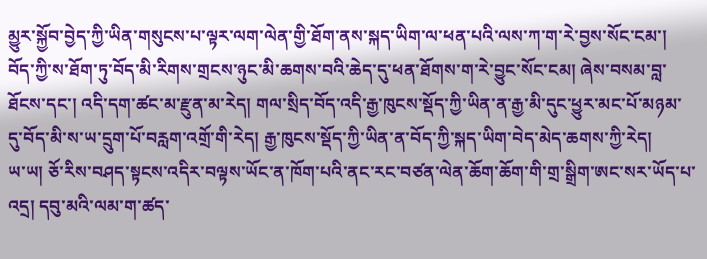མྱུར་སྐྱོབ་བྱེད་ཀྱི་ཡིན་གསུངས་པ་ལྟར་ལག་ལེན་གྱི་ཐོག་ནས་སྐད་ཡིག་ལ་ཕན་པའི་ལས་ཀ་ག་རེ་བྱས་སོང་ངམ་། བོད་ཀྱི་ས་ཐོག་ཏུ་བོད་མི་རིགས་གྲངས་ཉུང་མི་ཆགས་བའི་ཆེད་དུ་ཕན་ཐོགས་ག་རེ་བྱུང་སོང་ངམ། ཞེས་བསམ་བླ་ཐོངས་དང་། འདི་དག་ཚང་མ་རྫུན་མ་རེད། གལ་སྲིད་བོད་འདི་རྒྱ་ཁུངས་སྡོད་ཀྱི་ཡིན་ན་རྒྱ་མི་དུང་ཕྱུར་མང་པོ་མཉམ་དུ་བོད་མི་ས་ཡ་དྲུག་པོ་བརླག་འགྲོ་གི་རེད། རྒྱ་ཁུངས་སྡོད་ཀྱི་ཡིན་ན་བོད་ཀྱི་སྐད་ཡིག་བེད་མེད་ཆགས་ཀྱི་རེད།
ཡ་ཡ། ཅོ་རིས་བཤད་སྟངས་འདིར་བལྟས་ཡོང་ན་ཁོག་པའི་ནང་རང་བཙན་ལེན་ཆོག་ཆོག་གི་གྲ་སྒྲིག་ཨང་སར་ཡོད་པ་འདྲ། དབུ་མའི་ལམ་ག་ཚད་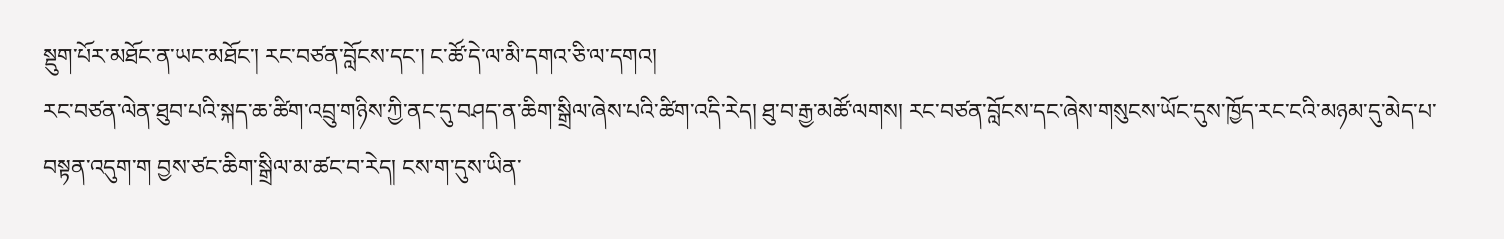སྡུག་པོར་མཐོང་ན་ཡང་མཐོང་། རང་བཙན་བློངས་དང་། ང་ཚོ་དེ་ལ་མི་དགའ་ཅི་ལ་དགའ།
རང་བཙན་ལེན་ཐུབ་པའི་སྐད་ཆ་ཚིག་འབྲུ་གཉིས་ཀྱི་ནང་དུ་བཤད་ན་ཆིག་སྒྲིལ་ཞེས་པའི་ཚིག་འདི་རེད། ཐུ་བ་རྒྱ་མཚོ་ལགས། རང་བཙན་བློངས་དང་ཞེས་གསུངས་ཡོང་དུས་ཁྱོད་རང་ངའི་མཉམ་དུ་མེད་པ་བསྟན་འདུག་ག བྱས་ཙང་ཆིག་སྒྲིལ་མ་ཚང་བ་རེད། ངས་ག་དུས་ཡིན་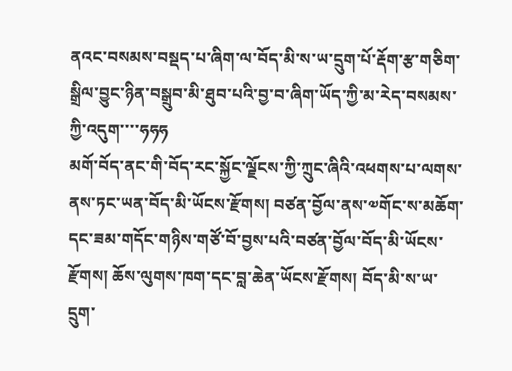ནའང་བསམས་བསྡད་པ་ཞིག་ལ་བོད་མི་ས་ཡ་དྲུག་པོ་རྡོག་རྩ་གཅིག་སྒྲིལ་བྱུང་ཉིན་བསྒྲུབ་མི་ཐུབ་པའི་བྱ་བ་ཞིག་ཡོད་ཀྱི་མ་རེད་བསམས་ཀྱི་འདུག་་་་ཧཧཧ
མགོ་བོད་ནང་གི་བོད་རང་སྐྱོང་ལྗོངས་ཀྱི་ཀྲུང་ཞིའི་འཕགས་པ་ལགས་ནས་ཏང་ཡན་བོད་མི་ཡོངས་རྫོགས། བཙན་བྱོལ་ནས་༧གོང་ས་མཆོག་དང་ཟམ་གདོང་གཉིས་གཙོ་བོ་བྱས་པའི་བཙན་བྱོལ་བོད་མི་ཡོངས་རྫོགས། ཆོས་ལུགས་ཁག་དང་བླ་ཆེན་ཡོངས་རྫོགས། བོད་མི་ས་ཡ་དྲུག་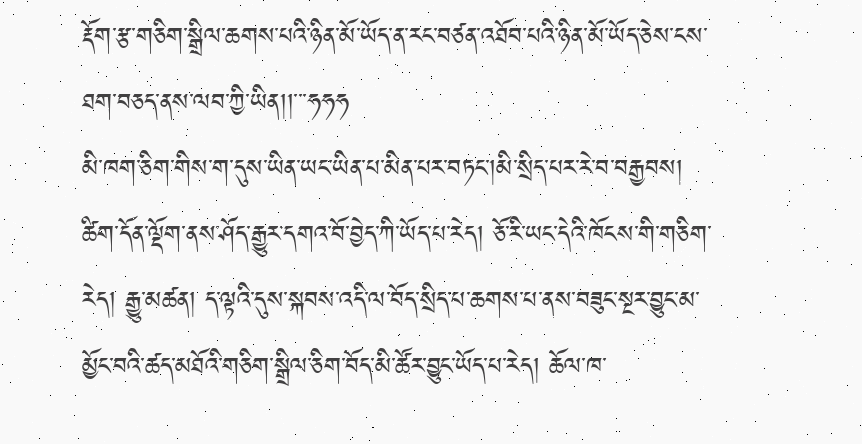རྡོག་རྩ་གཅིག་སྒྲིལ་ཆགས་པའི་ཉིན་མོ་ཡོད་ན་རང་བཙན་འཐོབ་པའི་ཉིན་མོ་ཡོད་ཅེས་ངས་ཐག་བཅད་ནས་ལབ་ཀྱི་ཡིན།།་་་ཧཧཧ
མི་ཁག་ཅིག་གིས་ག་དུས་ཡིན་ཡང་ཡིན་པ་མིན་པར་བཏང་།མི་སྲིད་པར་རེ་བ་བརྒྱབས། ཚིག་དོན་ལྡོག་ནས་ཤོད་རྒྱུར་དགའ་བོ་བྱེད་ཀི་ཡོད་པ་རེད། ཅོ་རི་ཡང་དེའི་ཁོངས་གི་གཅིག་རེད། རྒྱུ་མཚན། ད་ལྟའི་དུས་སྐབས་འདི་ལ་བོད་སྲིད་པ་ཆགས་པ་ནས་བཟུང་སྔར་བྱུང་མ་མྱོང་བའི་ཚད་མཐོའི་གཅིག་སྒྲིལ་ཅིག་བོད་མི་ཚོར་བྱུང་ཡོད་པ་རེད། ཆོལ་ཁ་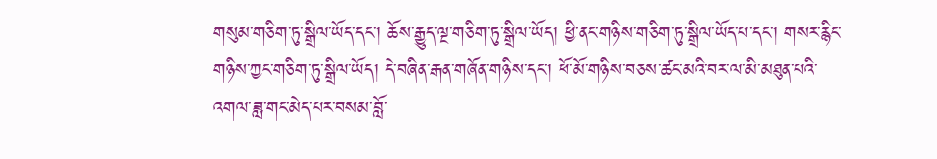གསུམ་གཅིག་ཏུ་སྒྲིལ་ཡོད་དང་། ཆོས་རྒྱུད་ལྔ་གཅིག་ཏུ་སྒྲིལ་ཡོད། ཕྱི་ནང་གཉིས་གཅིག་ཏུ་སྒྲིལ་ཡོད་པ་དང་། གསར་རྙིང་གཉིས་ཀྱང་གཅིག་ཏུ་སྒྲིལ་ཡོད། དེ་བཞིན་རྒན་གཞོན་གཉིས་དང་། ཕོ་མོ་གཉིས་བཅས་ཚང་མའི་བར་ལ་མི་མཐུན་པའི་འགལ་ཟླ་གང་མེད་པར་བསམ་བློ་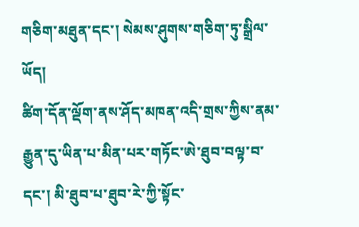གཅིག་མཐུན་དང་། སེམས་ཤུགས་གཅིག་ཏུ་སྒྲིལ་ཡོད།
ཚིག་དོན་ལྡོག་ནས་ཤོད་མཁན་འདི་གྲས་ཀྱིས་ནམ་རྒྱུན་དུ་ཡིན་པ་མིན་པར་གཏོང་ཨེ་ཐུབ་བལྟ་བ་དང་། མི་ཐུབ་པ་ཐུབ་རེ་ཀྱི་སྟོང་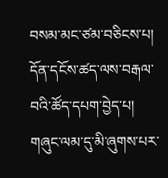བསམ་མང་ཙམ་བཅིངས་པ། དོན་དངོས་ཚད་ལས་བརྒལ་བའི་ཚོད་དཔག་བྱེད་པ། གཞུང་ལམ་དུ་མི་ཞུགས་པར་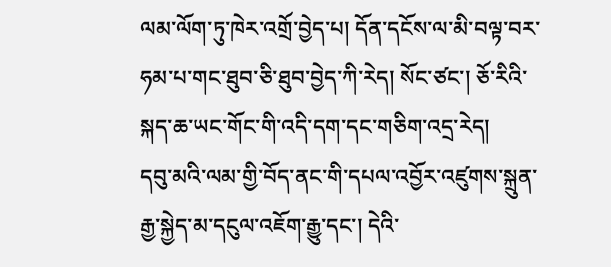ལམ་ལོག་ཏུ་ཁེར་འགྲོ་བྱེད་པ། དོན་དངོས་ལ་མི་བལྟ་བར་ཧམ་པ་གང་ཐུབ་ཅི་ཐུབ་བྱེད་ཀི་རེད། སོང་ཙང་། ཅོ་རིའི་སྐད་ཆ་ཡང་གོང་གི་འདི་དག་དང་གཅིག་འདྲ་རེད།
དབུ་མའི་ལམ་གྱི་བོད་ནང་གི་དཔལ་འབྱོར་འཛུགས་སྐྲུན་རྒྱ་སྐྱེད་མ་དངུལ་འཇོག་རྒྱུ་དང་། དེའི་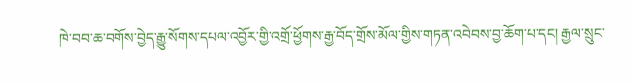ཁེ་བབ་ཆ་བགོས་བྱེད་རྒྱུ་སོགས་དཔལ་འབྱོར་གྱི་འགྲོ་ཕྱོགས་རྒྱ་བོད་གྲོས་མོལ་གྱིས་གཏན་འབེབས་བྱ་ཆོག་པ་དང། རྒྱལ་སྲུང་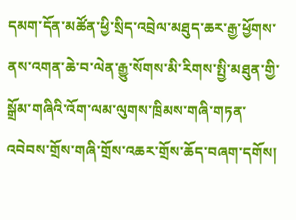དམག་དོན་མཚོན་ཕྱི་སྲིད་འབྲེལ་མཐུད་ཆར་རྒྱ་ཕྱོགས་ནས་འགན་ཆེ་བ་ལེན་རྒྱུ་སོགས་མི་རིགས་སྤྱི་མཐུན་གྱི་སྒྲོམ་གཞིའི་འོག་ལམ་ལུགས་ཁྲིམས་གཞི་གཏན་འབེབས་གྲོས་གཞི་གྲོས་འཆར་གྲོས་ཆོད་བཞག་དགོས།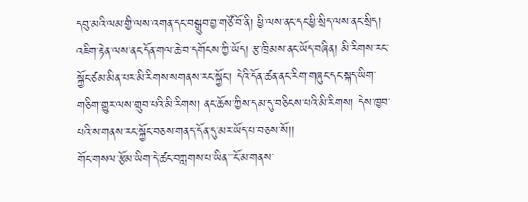དབུ་མའི་ལམ་གྱི་ལས་འགན་དང་བསྒྲུབ་བྱ་གཙོ་བོ་ནི། ཕྱི་ལས་ནང་དང་ཕྱི་སྲིད་ལས་ནང་སྲིད། འཇིག་རྟེན་ལས་ནང་དོན་གལ་ཆེ་བ་དགོངས་ཀྱི་ཡོད། རྩ་ཁྲིམས་ནང་ཡོད་བཞིན། མི་རིགས་རང་སྐྱོང་ཙམ་མིན་པར་མི་རིགས་སགནས་རང་སྐྱོང་། དེའི་དོན་ཚན་ནང་རིག་གཞུང་དང་སྐད་ཡིག་གཅིག་གྱུར་ལས་གྲུབ་པའི་མི་རིགས། ནང་ཆོས་ཀྱིས་དམ་དུ་བཅིངས་པའི་མི་རིགས། དེས་ཁྱབ་པའི་ས་གནས་རང་སྐྱོང་བཅས་གནད་དོན་དུ་མར་ཡོད་པ་བཅས་སོ།།
གོང་གསལ་རྩོམ་ཡིག་དེ་ཚང་བཀླགས་པ་ཡིན་་་ངོ་མ་གནས་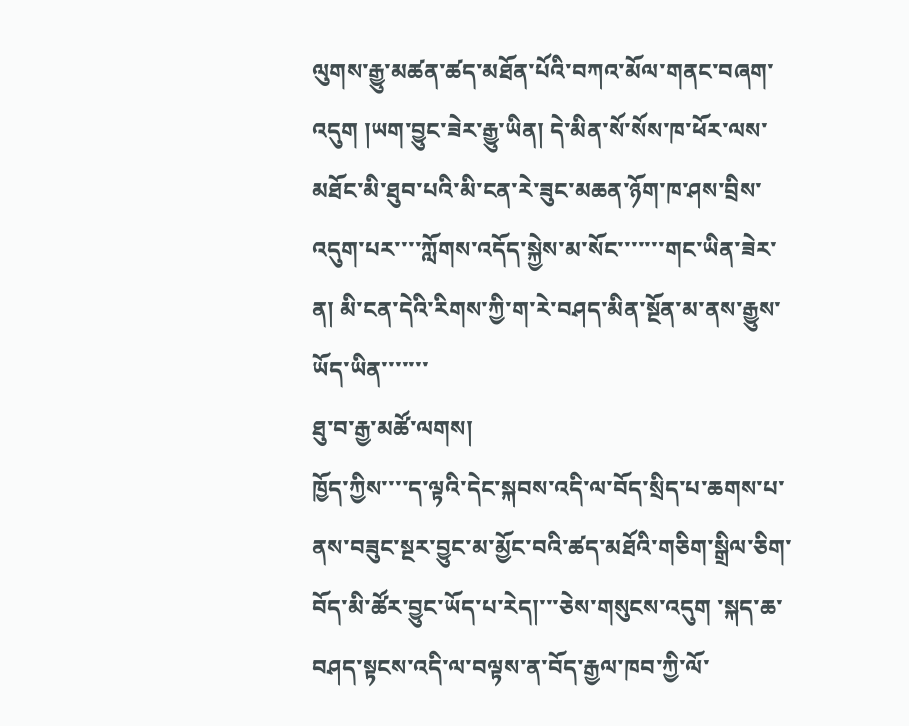ལུགས་རྒྱུ་མཚན་ཚད་མཐོན་པོའི་བཀའ་མོལ་གནང་བཞག་འདུག །ཡག་བྱུང་ཟེར་རྒྱུ་ཡིན། དེ་མིན་སོ་སོས་ཁ་ཕོར་ལས་མཐོང་མི་ཐུབ་པའི་མི་ངན་རེ་ཟུང་མཆན་ཉོག་ཁ་ཤས་བྲིས་འདུག་པར་་་་ཀློགས་འདོད་སྐྱེས་མ་སོང་་་་་་་གང་ཡིན་ཟེར་ན། མི་ངན་དེའི་རིགས་ཀྱི་ག་རེ་བཤད་མིན་སྔོན་མ་ནས་རྒྱུས་ཡོད་ཡིན་་་་་་་
ཐུ་བ་རྒྱ་མཚོ་ལགས།
ཁྱོད་ཀྱིས་་་་ད་ལྟའི་དེང་སྐབས་འདི་ལ་བོད་སྲིད་པ་ཆགས་པ་ནས་བཟུང་སྔར་བྱུང་མ་མྱོང་བའི་ཚད་མཐོའི་གཅིག་སྒྲིལ་ཅིག་བོད་མི་ཚོར་བྱུང་ཡོད་པ་རེད།་་་ཅེས་གསུངས་འདུག ་སྐད་ཆ་བཤད་སྟངས་འདི་ལ་བལྟས་ན་བོད་རྒྱལ་ཁབ་ཀྱི་ལོ་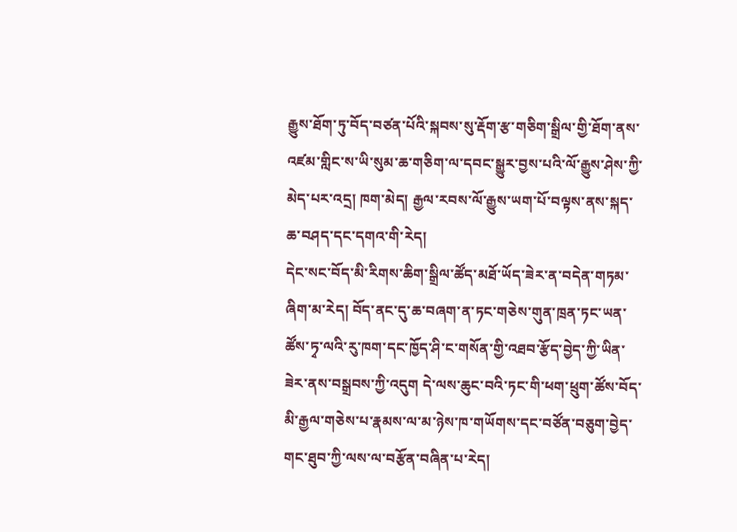རྒྱུས་ཐོག་ཏུ་བོད་བཙན་པོའི་སྐབས་སུ་རྡོག་རྩ་གཅིག་སྒྲིལ་གྱི་ཐོག་ནས་འཛམ་གླིང་ས་ཡི་སུམ་ཆ་གཅིག་ལ་དབང་སྒྱུར་བྱས་པའི་ལོ་རྒྱུས་ཤེས་ཀྱི་མེད་པར་འདྲ། ཁག་མེད། རྒྱལ་རབས་ལོ་རྒྱུས་ཡག་པོ་བལྟས་ནས་སྐད་ཆ་བཤད་དང་དགའ་གི་རེད།
དེང་སང་བོད་མི་རིགས་ཆིག་སྒྲིལ་ཚོད་མཐོ་ཡོད་ཟེར་ན་བདེན་གཏམ་ཞིག་མ་རེད། བོད་ནང་དུ་ཆ་བཞག་ན་ཏང་གཅེས་གུན་ཁྲན་ཏང་ཡན་ཚོས་ཏྭ་ལའི་རུ་ཁག་དང་ཁྱོད་ཤི་ང་གསོན་གྱི་འཐབ་རྩོད་བྱེད་ཀྱི་ཡིན་ཟེར་ནས་བསྒྲབས་ཀྱི་འདུག དེ་ལས་ཆུང་བའི་ཏང་གི་ཕག་ཕྲུག་ཚོས་བོད་མི་རྒྱལ་གཅེས་པ་རྣམས་ལ་མ་ཉེས་ཁ་གཡོགས་དང་བཙོན་བཅུག་བྱེད་གང་ཐུབ་ཀྱི་ལས་ལ་བརྩོན་བཞིན་པ་རེད།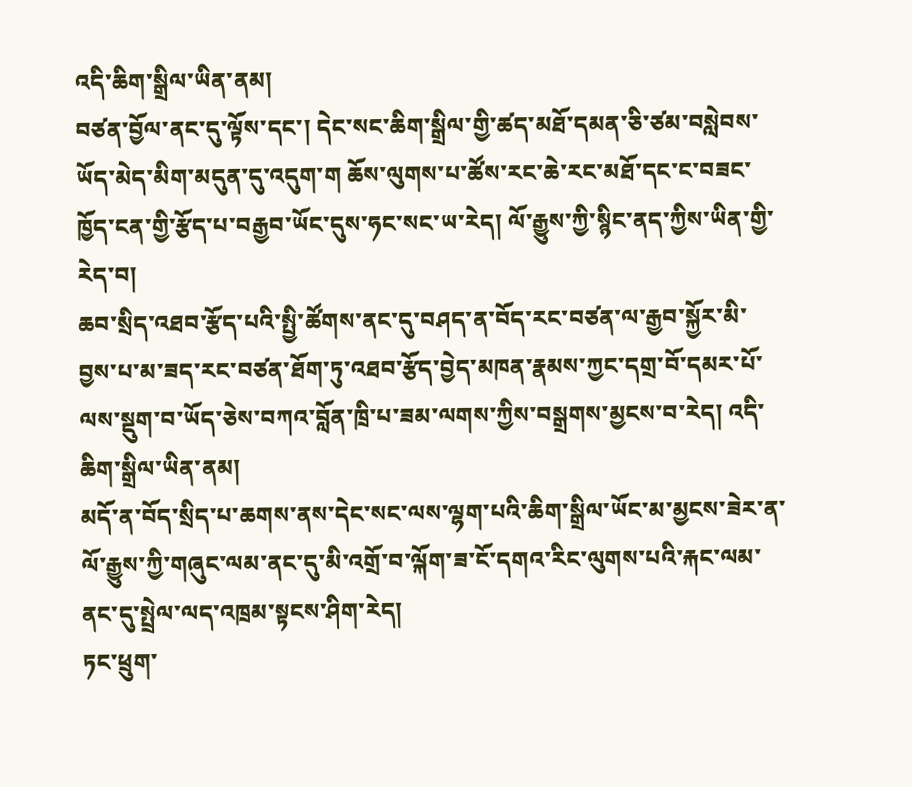འདི་ཆིག་སྒྲིལ་ཡིན་ནམ།
བཙན་བྱོལ་ནང་དུ་ལྟོས་དང་། དེང་སང་ཆིག་སྒྲིལ་གྱི་ཚད་མཐོ་དམན་ཅི་ཙམ་བསླེབས་ཡོད་མེད་མིག་མདུན་དུ་འདུག་ག ཆོས་ལུགས་པ་ཚོས་རང་ཆེ་རང་མཐོ་དང་ང་བཟང་ཁྱོད་ངན་གྱི་རྩོད་པ་བརྒྱབ་ཡོང་དུས་ཧང་སང་ཡ་རེད། ལོ་རྒྱུས་ཀྱི་སྙིང་ནད་ཀྱིས་ཡིན་གྱི་རེད་བ།
ཆབ་སྲིད་འཐབ་རྩོད་པའི་སྤྱི་ཚོགས་ནང་དུ་བཤད་ན་བོད་རང་བཙན་ལ་རྒྱབ་སྐྱོར་མི་བྱས་པ་མ་ཟད་རང་བཙན་ཐོག་ཏུ་འཐབ་རྩོད་བྱེད་མཁན་རྣམས་ཀྱང་དགྲ་བོ་དམར་པོ་ལས་སྡུག་བ་ཡོད་ཅེས་བཀའ་བློན་ཁྲི་པ་ཟམ་ལགས་ཀྱིས་བསྒྲགས་མྱངས་བ་རེད། འདི་ཆིག་སྒྲིལ་ཡིན་ནམ།
མདོ་ན་བོད་སྲིད་པ་ཆགས་ནས་དེང་སང་ལས་ལྷག་པའི་ཆིག་སྒྲིལ་ཡོང་མ་མྱངས་ཟེར་ན་ལོ་རྒྱུས་ཀྱི་གཞུང་ལམ་ནང་དུ་མི་འགྲོ་བ་ལྐོག་ཟ་ངོ་དགའ་རིང་ལུགས་པའི་རྐང་ལམ་ནང་དུ་སྤྲེལ་ལད་འཁྲམ་སྟངས་ཤིག་རེད།
ཏང་ཕྲུག་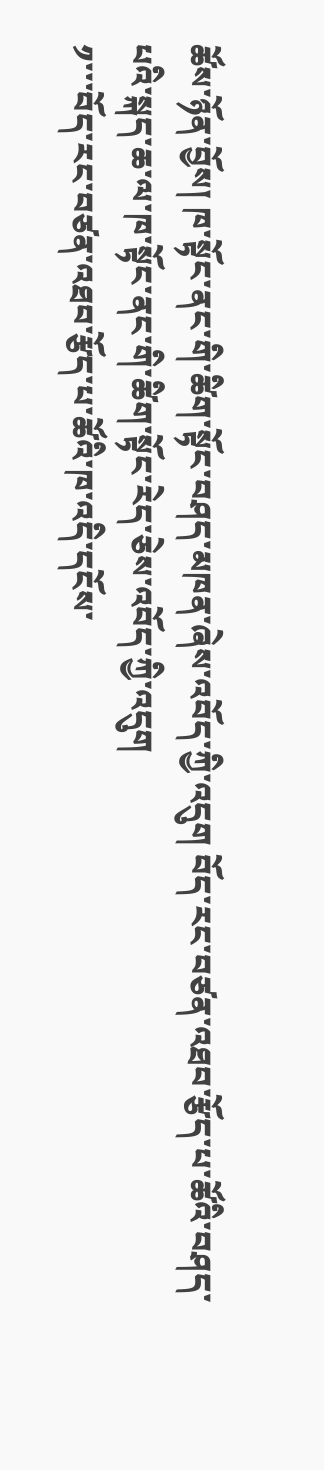ཚོས་ཉོན་བྱོས། ཁ་སྟོང་ནང་གི་ཚིག་སྟོང་བཤད་མཁན་ཞེས་འབོད་ཀྱི་འདུག བོད་རང་བཙན་འཐབ་རྩོད་པ་ཚོའི་བཤད་པའི་སྐད་ཆ་ལ་ཁ་སྟོང་ནང་གི་ཚིག་སྟོང་རེད་ཅེས་འབོད་ཀྱི་འདུག
༡་་་བོད་རང་བཙན་འཐབ་རྩོད་པ་ཚོའི་ཁ་འདི་དངོས་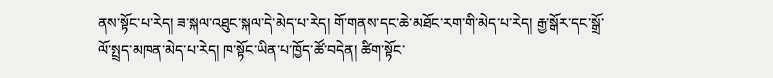ནས་སྟོང་པ་རེད། ཟ་སྐལ་འཐུང་སྐལ་དེ་མེད་པ་རེད། གོ་གནས་དང་ཆེ་མཐོང་རག་གི་མེད་པ་རེད། རྒྱ་སྒོར་དང་སྒྲོ་ལོ་སྤྲད་མཁན་མེད་པ་རེད། ཁ་སྟོང་ཡིན་པ་ཁྱོད་ཚོ་བདེན། ཚིག་སྟོང་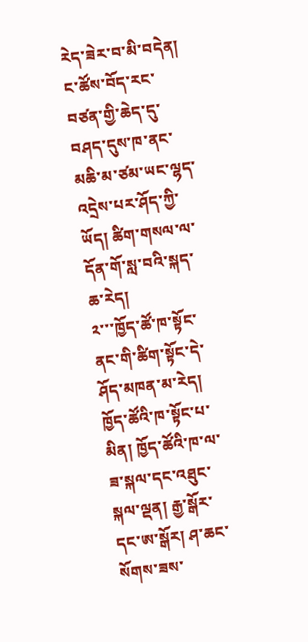རེད་ཟེར་བ་མི་བདེན། ང་ཚོས་བོད་རང་བཙན་གྱི་ཆེད་དུ་བཤད་དུས་ཁ་ནང་མཆི་མ་ཙམ་ཡང་ལྷད་འདྲེས་པར་ཤོད་ཀྱི་ཡོད། ཚིག་གསལ་ལ་དོན་གོ་སླ་བའི་སྐད་ཆ་རེད།
༢་་་ཁྱོད་ཚོ་ཁ་སྟོང་ནང་གི་ཚིག་སྟོང་དེ་ཤོད་མཁན་མ་རེད། ཁྱོད་ཚོའི་ཁ་སྟོང་པ་མིན། ཁྱོད་ཚོའི་ཁ་ལ་ཟ་སྐལ་དང་འཐུང་སྐལ་ལྡན། རྒྱ་སྒོར་དང་ཨ་སྒོར། ཤ་ཆང་སོགས་ཟས་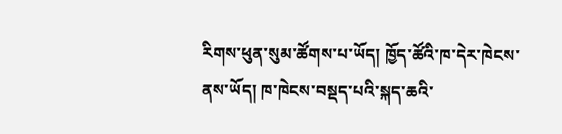རིགས་ཕུན་སུམ་ཚོགས་པ་ཡོད། ཁྱོད་ཚོའི་ཁ་དེར་ཁེངས་ནས་ཡོད། ཁ་ཁེངས་བསྡད་པའི་སྐད་ཆའི་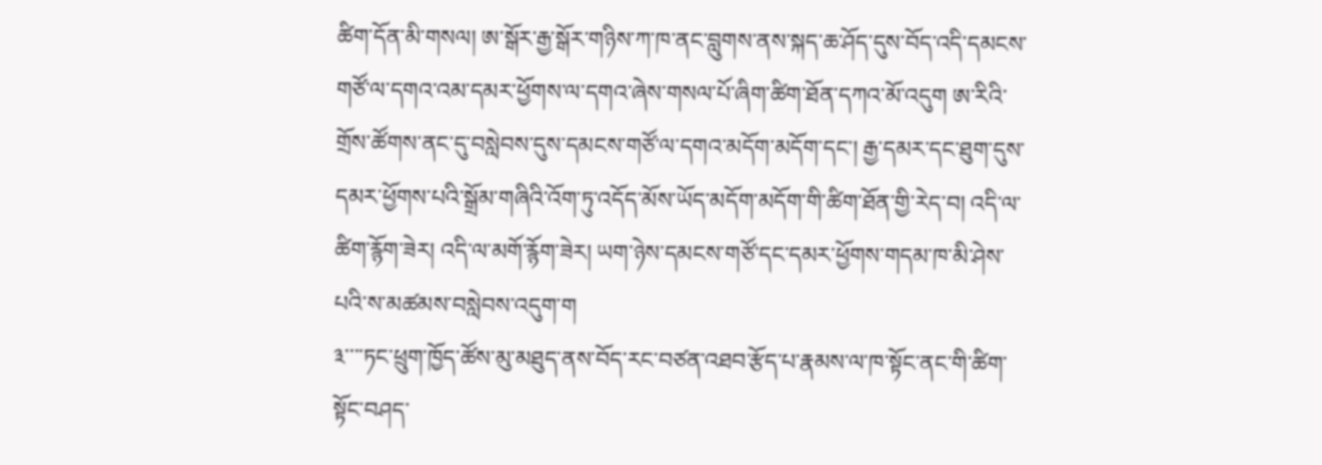ཚིག་དོན་མི་གསལ། ཨ་སྒོར་རྒྱ་སྒོར་གཉིས་ཀ་ཁ་ནང་བླུགས་ནས་སྐད་ཆ་ཤོད་དུས་བོད་འདི་དམངས་གཙོ་ལ་དགའ་འམ་དམར་ཕྱོགས་ལ་དགའ་ཞེས་གསལ་པོ་ཞིག་ཚིག་ཐོན་དཀའ་མོ་འདུག ཨ་རིའི་གྲོས་ཚོགས་ནང་དུ་བསླེབས་དུས་དམངས་གཙོ་ལ་དགའ་མདོག་མདོག་དང་། རྒྱ་དམར་དང་ཐུག་དུས་དམར་ཕྱོགས་པའི་སྒྲོམ་གཞིའི་འོག་ཏུ་འདོད་མོས་ཡོད་མདོག་མདོག་གི་ཚིག་ཐོན་གྱི་རེད་བ། འདི་ལ་ཚིག་རྙོག་ཟེར། འདི་ལ་མགོ་རྙོག་ཟེར། ཡག་ཉེས་དམངས་གཙོ་དང་དམར་ཕྱོགས་གདམ་ཁ་མི་ཤེས་པའི་ས་མཚམས་བསླེབས་འདུག་ག
༣་་་་ཏང་ཕྲུག་ཁྱོད་ཚོས་མུ་མཐུད་ནས་བོད་རང་བཙན་འཐབ་རྩོད་པ་རྣམས་ལ་ཁ་སྟོང་ནང་གི་ཚིག་སྟོང་བཤད་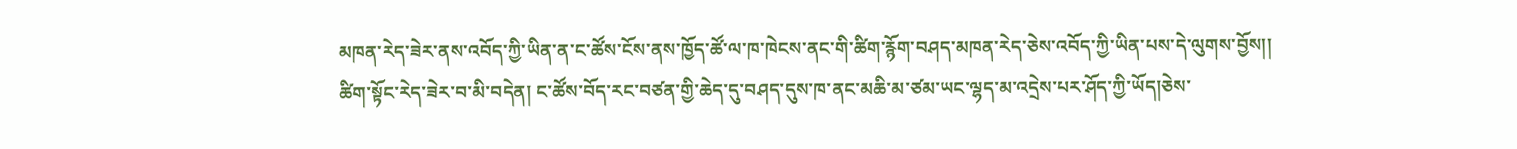མཁན་རེད་ཟེར་ནས་འབོད་ཀྱི་ཡིན་ན་ང་ཚོས་ངོས་ནས་ཁྱོད་ཚོ་ལ་ཁ་ཁེངས་ནང་གི་ཚིག་རྙོག་བཤད་མཁན་རེད་ཅེས་འབོད་ཀྱི་ཡིན་པས་དེ་ལུགས་བྱོས།།
ཚིག་སྟོང་རེད་ཟེར་བ་མི་བདེན། ང་ཚོས་བོད་རང་བཙན་གྱི་ཆེད་དུ་བཤད་དུས་ཁ་ནང་མཆི་མ་ཙམ་ཡང་ལྷད་མ་འདྲེས་པར་ཤོད་ཀྱི་ཡོད།ཅེས་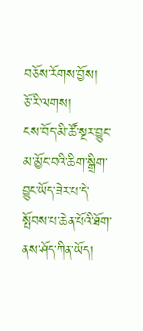བཅོས་རོགས་བྱོས།
ཅོ་རི་ལགས།
ངས་བོད་མི་ཚོ་སྔར་བྱུང་མ་མྱོང་བའི་ཆིག་སྒྲིག་བྱུང་ཡོད་ཟེར་པ་དེ་སྤོབས་པ་ཆེན་པོའི་ཐོག་ནས་ཤོད་ཀིན་ཡོད།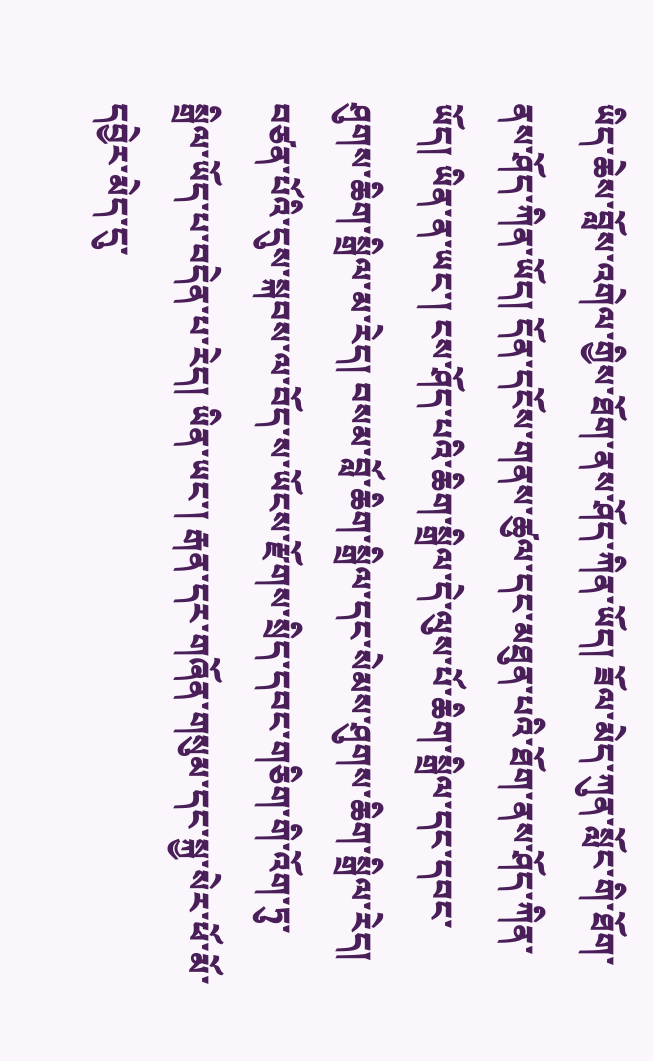ཡིད་ཆེས་བློས་འགེལ་གྱིས་ཐོག་ནས་ཤོད་ཀིན་ཡོད། ཟོལ་མེད་ཀུན་སློང་གི་ཐོག་ནས་ཤོད་ཀིན་ཡོད། དོན་དངོས་གནས་ཚུལ་དང་མཐུན་པའི་ཐོག་ནས་ཤོད་ཀིན་ཡོད། ཡིན་ན་ཡང་། ངས་ཤོད་པའི་ཆིག་སྒྲིལ་དེ་ལུས་པོ་ཆིག་སྒྲིལ་དང་དབང་ཤུགས་ཆིག་སྒྲིལ་མ་རེད། བསམ་བློ་ཆིག་སྒྲིལ་དང་སེམས་ཤུགས་ཆིག་སྒྲིལ་རེད།
བཙན་པོའི་དུས་སྐབས་ལ་བོད་ས་ཡོངས་རྫོགས་སྲིད་དབང་གཅིག་གི་འོག་ཏུ་སྒྲིལ་ཡོད་པ་བདེན་པ་རེད། ཡིན་ཡང་། རྒན་དར་གཞོན་གསུམ་དང་སྐྱ་སེར་ཕོ་མོ་དབྱེར་མེད་དུ་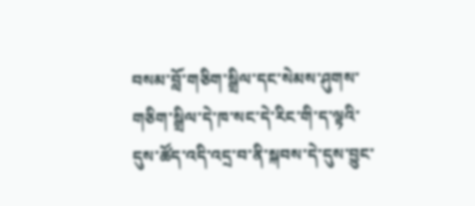བསམ་བློ་གཅིག་སྒྲིལ་དང་སེམས་ཤུགས་གཅིག་སྒྲིལ་དེ་ཁ་སང་དེ་རིང་གི་ད་ལྟའི་དུས་ཚོད་འདི་འདྲ་བ་ནི་སྐབས་དེ་དུས་བྱུང་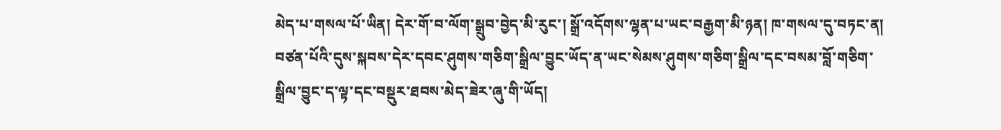མེད་པ་གསལ་པོ་ཡིན། དེར་གོ་བ་ལོག་སྒྲུབ་བྱེད་མི་རུང་། སྒྲོ་འདོགས་ལྷན་པ་ཡང་བརྒྱག་མི་ཉན། ཁ་གསལ་དུ་བཏང་ན། བཙན་པོའི་དུས་སྐབས་དེར་དབང་ཤུགས་གཅིག་སྒྲིལ་བྱུང་ཡོད་ན་ཡང་སེམས་ཤུགས་གཅིག་སྒྲིལ་དང་བསམ་བློ་གཅིག་སྒྲིལ་བྱུང་ད་ལྟ་དང་བསྡུར་ཐབས་མེད་ཟེར་ཞུ་གི་ཡོད།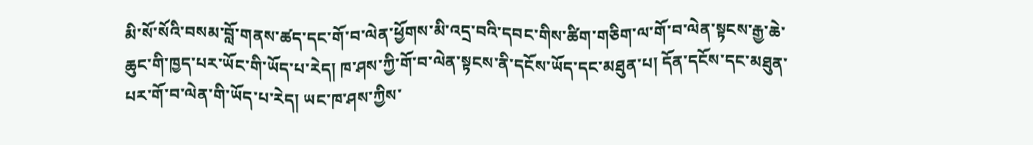མི་སོ་སོའི་བསམ་བློ་གནས་ཚད་དང་གོ་བ་ལེན་ཕྱོགས་མི་འདྲ་བའི་དབང་གིས་ཚིག་གཅིག་ལ་གོ་བ་ལེན་སྟངས་རྒྱ་ཆེ་ཆུང་གི་ཁྱད་པར་ཡོང་གི་ཡོད་པ་རེད། ཁ་ཤས་ཀྱི་གོ་བ་ལེན་སྟངས་ནི་དངོས་ཡོད་དང་མཐུན་པ། དོན་དངོས་དང་མཐུན་པར་གོ་བ་ལེན་གི་ཡོད་པ་རེད། ཡང་ཁ་ཤས་ཀྱིས་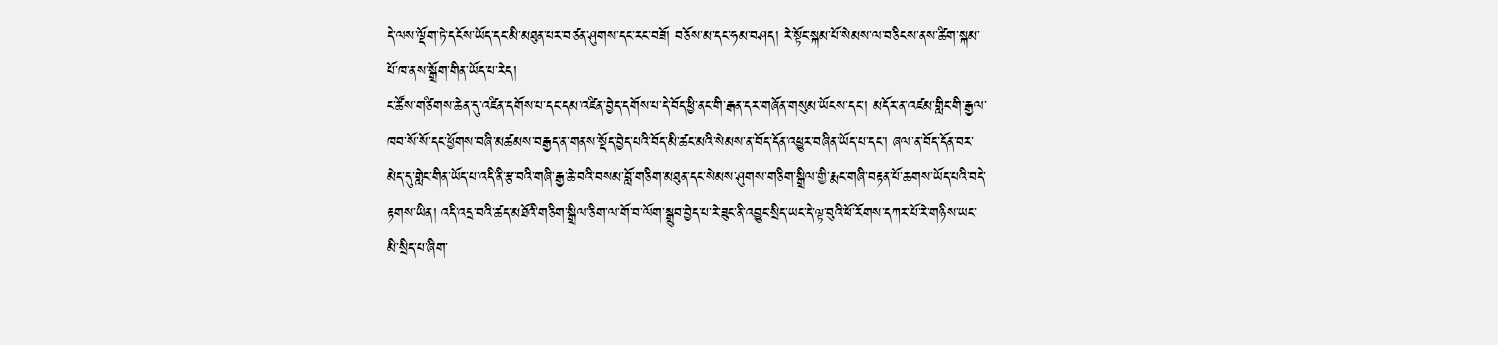དེ་ལས་ལྡོག་ཏེ་དངོས་ཡོད་དང་མི་མཐུན་པར་བཙན་ཤུགས་དང་རང་བཟོ། བཅོས་མ་དང་ཧམ་བཤད། རེ་སྟོང་སྐམ་པོ་སེམས་ལ་བཅིངས་ནས་ཚིག་སྐམ་པོ་ཁ་ནས་སྒྲོག་གིན་ཡོད་པ་རེད།
ང་ཚོས་གཙིགས་ཆེན་དུ་འཛིན་དགོས་པ་དང་དམ་འཛིན་བྱེད་དགོས་པ་དེ་བོད་ཕྱི་ནང་གི་རྒན་དར་གཞོན་གསུམ་ཡོངས་དང་། མདོར་ན་འཛམ་གླིང་གི་རྒྱལ་ཁབ་སོ་སོ་དང་ཕྱོགས་བཞི་མཚམས་བརྒྱད་ན་གནས་སྡོད་བྱེད་པའི་བོད་མི་ཚང་མའི་སེམས་ན་བོད་དོན་འཕྱུར་བཞིན་ཡོད་པ་དང་། ཞལ་ན་བོད་དོན་བར་མེད་དུ་གླེང་གིན་ཡོད་པ་འདི་ནི་རྩ་བའི་གཞི་རྒྱ་ཆེ་བའི་བསམ་བློ་གཅིག་མཐུན་དང་སེམས་ཤུགས་གཅིག་སྒྲིལ་གྱི་རྨང་གཞི་བརྟན་པོ་ཆགས་ཡོད་པའི་བདེ་རྟགས་ཡིན། འདི་འདྲ་བའི་ཚད་མཐོའི་གཅིག་སྒྲིལ་ཅིག་ལ་གོ་བ་ལོག་སྒྲུབ་བྱེད་པ་རེ་ཟུང་ནི་འབྱུང་སྲིད་ཡང་དེ་ལྟ་བུའི་ཕོ་རོགས་དཀར་པོ་རེ་གཉིས་ཡང་མི་སྲིད་པ་ཞིག་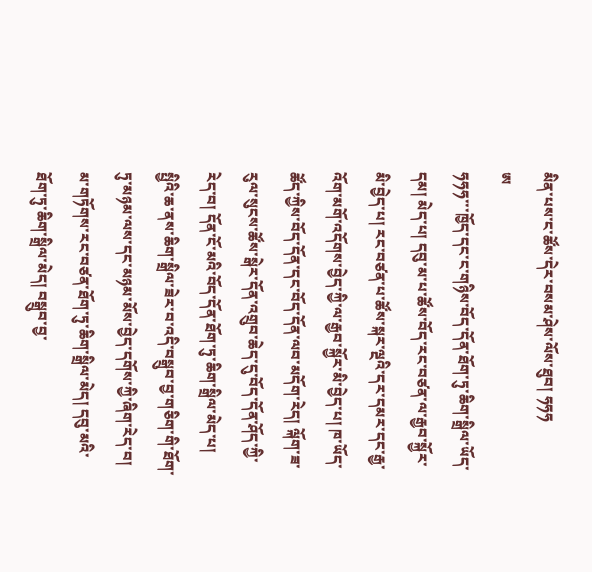མིན་པས་ང་ཚོས་དེར་བསམ་ཤེས་ལོས་ཐུབ། ཧཧཧ
ཨ
ཧཧཧ་་་ཁྱོད་དང་ང་གཉིས་བོད་དོན་ཐོག་ཏུ་ཆིག་སྒྲིལ་ཡོད་དམ། མེད་པ། དབུ་མ་པ་ཚོས་བོད་རང་བཙན་ལ་རྒྱབ་སྐྱོར་མི་བྱེད་པ། རང་བཙན་པ་ཚོས་སྐར་ལྔའི་དར་དམར་དང་རྒྱ་འོག་མགོ་འདོགས་བྱེད་ཀྱི་ལ་རྒྱབ་སྐྱོར་མི་བྱེད་པ། ཁ་ཡོད་ཚོད་ཀྱིས་བོད་དོན་དང་བོད་དོན་ལབ་མདོག་རེད། ལྐོག་ཟ་རུལ་སུངས་ཚོས་སྒེར་དོན་འགྲུབ་ཆེད་དུ་བོད་དོན་ཤོད་ཀྱི་རེད་བ། དོན་ངོ་མའི་བོད་དོན་ཐོག་ཏུ་ཆིག་སྒྲིལ་མེད་པ།
སྤྱིའི་ཆ་ནས་ཆིག་སྒྲིལ་ཟེར་བ་འདི་བསྒྲུབ་བྱ་གཅིག་གི་ཐོག་ཏུ་མཉམ་ལས་དང་མཉམ་མོས་བྱེད་དགོས་ཀྱི་ཞིག་རེད་བ། མ་གཏོགས་རང་བཙན་ཐོག་ཏུ་ཆིག་སྒྲིལ་མེད། དབུ་མའི་ཐོག་ཏུ་ཆིག་སྒྲིལ་མེད། བསྒྲུབ་བྱ་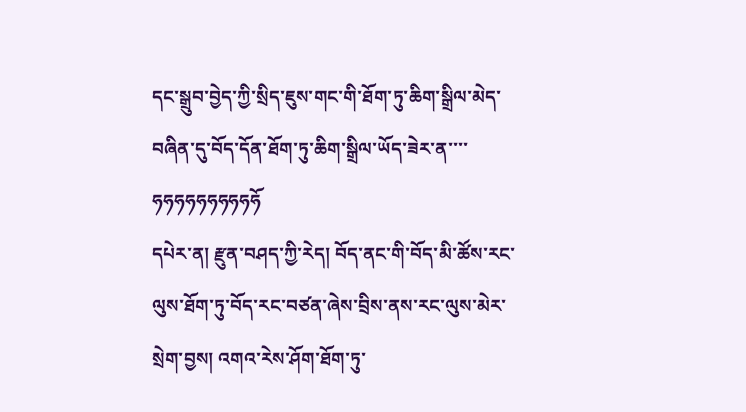དང་སྒྲུབ་བྱེད་ཀྱི་སྲིད་ཇུས་གང་གི་ཐོག་ཏུ་ཆིག་སྒྲིལ་མེད་བཞིན་དུ་བོད་དོན་ཐོག་ཏུ་ཆིག་སྒྲིལ་ཡོད་ཟེར་ན་་་་ཧཧཧཧཧཧཧཧཧཧོ
དཔེར་ན། རྫུན་བཤད་ཀྱི་རེད། བོད་ནང་གི་བོད་མི་ཚོས་རང་ལུས་ཐོག་ཏུ་བོད་རང་བཙན་ཞེས་བྲིས་ནས་རང་ལུས་མེར་སྲེག་བྱས། འགའ་རེས་ཤོག་ཐོག་ཏུ་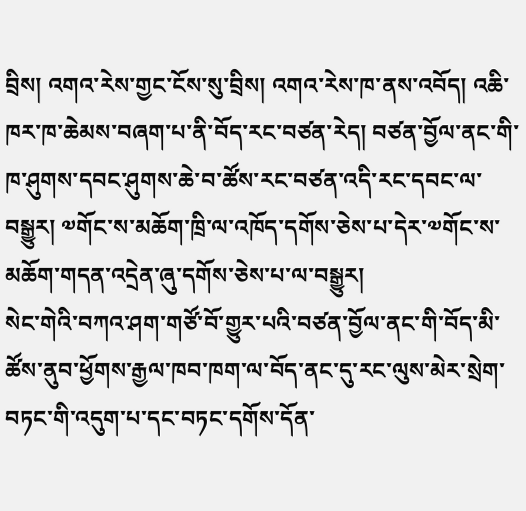བྲིས། འགའ་རེས་གྱང་ངོས་སུ་བྲིས། འགའ་རེས་ཁ་ནས་འབོད། འཆི་ཁར་ཁ་ཆེམས་བཞག་པ་ནི་བོད་རང་བཙན་རེད། བཙན་བྱོལ་ནང་གི་ཁ་ཤུགས་དབང་ཤུགས་ཆེ་བ་ཚོས་རང་བཙན་འདི་རང་དབང་ལ་བསྒྱུར། ༧གོང་ས་མཆོག་ཁྲི་ལ་འཁོད་དགོས་ཅེས་པ་དེར་༧གོང་ས་མཆོག་གདན་འདྲེན་ཞུ་དགོས་ཅེས་པ་ལ་བསྒྱུར།
སེང་གེའི་བཀའ་ཤག་གཙོ་བོ་གྱུར་པའི་བཙན་བྱོལ་ནང་གི་བོད་མི་ཚོས་ནུབ་ཕྱོགས་རྒྱལ་ཁབ་ཁག་ལ་བོད་ནང་དུ་རང་ལུས་མེར་སྲེག་བཏང་གི་འདུག་པ་དང་བཏང་དགོས་དོན་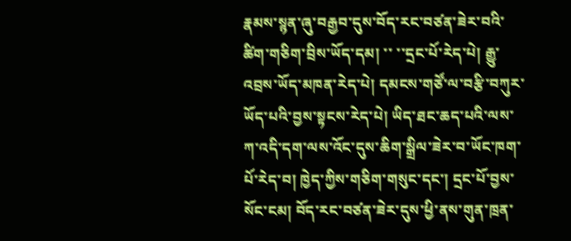རྣམས་སྙན་ཞུ་བརྒྱབ་དུས་བོད་རང་བཙན་ཟེར་བའི་ཚིག་གཅིག་བྲིས་ཡོད་དམ། ་་ ་་དྲང་པོ་རེད་པེ། རྒྱུ་འབྲས་ཡོད་མཁན་རེད་པེ། དམངས་གཙོ་ལ་བརྩི་བཀུར་ཡོད་པའི་བྱས་སྟངས་རེད་པེ། ཡིད་ཐང་ཆད་པའི་ལས་ཀ་འདི་དག་ལས་འོང་དུས་ཆིག་སྒྲིལ་ཟེར་བ་ཡོང་ཁག་པོ་རེད་བ། ཁྱེད་ཀྱིས་གཅིག་གསུང་དང་། དྲང་པོ་བྱས་སོང་ངམ། བོད་རང་བཙན་ཟེར་དུས་ཕྱི་ནས་གུན་ཁྲན་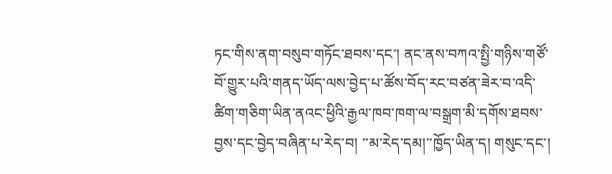ཏང་གིས་ནག་བསུབ་གཏོང་ཐབས་དང་། ནང་ནས་བཀའ་སྤྱི་གཉིས་གཙོ་བོ་གྱུར་པའི་གནད་ཡོད་ལས་བྱེད་པ་ཚོས་བོད་རང་བཙན་ཟེར་བ་འདི་ཚིག་གཅིག་ཡིན་ནའང་ཕྱིའི་རྒྱལ་ཁབ་ཁག་ལ་བསྒྲག་མི་དགོས་ཐབས་བྱས་དང་བྱེད་བཞིན་པ་རེད་བ། ་་མ་རེད་དམ།་་ཁྱོད་ཡིན་ད། གསུང་དང་།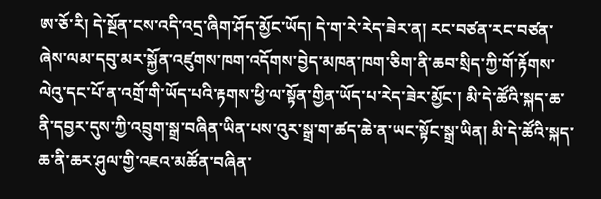ཨ་ཅོ་རི། དེ་སྔོན་ངས་འདི་འདྲ་ཞིག་ཤོད་མྱོང་ཡོད། དེ་ག་རེ་རེད་ཟེར་ན། རང་བཙན་རང་བཙན་ཞེས་ལམ་དབུ་མར་སྐྱོན་འཛུགས་ཁག་འདོགས་བྱེད་མཁན་ཁག་ཅིག་ནི་ཆབ་སྲིད་ཀྱི་གོ་རྟོགས་ལེའུ་དང་པོ་ན་འགྲོ་གི་ཡོད་པའི་རྟགས་ཕྱི་ལ་སྟོན་གྱིན་ཡོད་པ་རེད་ཟེར་མྱོང་། མི་དེ་ཚོའི་སྐད་ཆ་ནི་དབྱར་དུས་ཀྱི་འབྲུག་སྒྲ་བཞིན་ཡིན་པས་འུར་སྒྲ་ག་ཚད་ཆེ་ན་ཡང་སྟོང་སྒྲ་ཡིན། མི་དེ་ཚོའི་སྐད་ཆ་ནི་ཆར་ཤུལ་གྱི་འཇའ་མཚོན་བཞིན་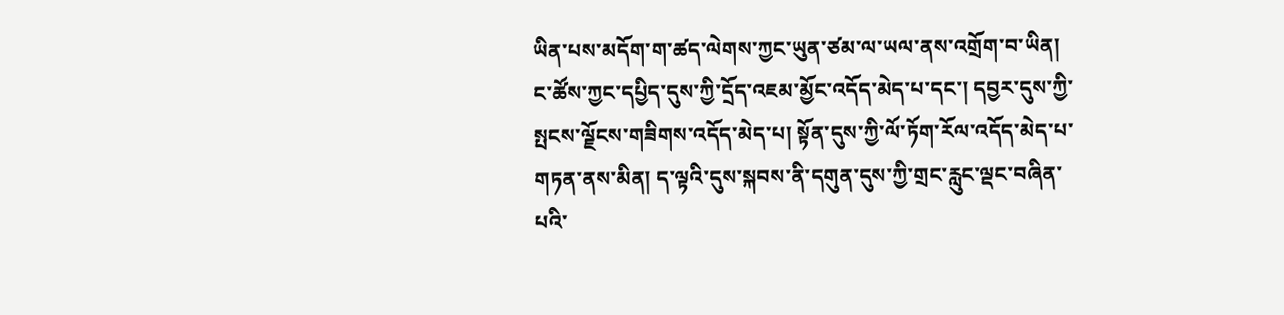ཡིན་པས་མདོག་ག་ཚད་ལེགས་ཀྱང་ཡུན་ཙམ་ལ་ཡལ་ནས་འགྲོག་བ་ཡིན།
ང་ཚོས་ཀྱང་དཔྱིད་དུས་ཀྱི་དྲོད་འཇམ་མྱོང་འདོད་མེད་པ་དང་། དབྱར་དུས་ཀྱི་སྤངས་ལྗོངས་གཟིགས་འདོད་མེད་པ། སྟོན་དུས་ཀྱི་ལོ་ཏོག་རོལ་འདོད་མེད་པ་གཏན་ནས་མིན། ད་ལྟའི་དུས་སྐབས་ནི་དགུན་དུས་ཀྱི་གྲང་རླུང་ལྡང་བཞིན་པའི་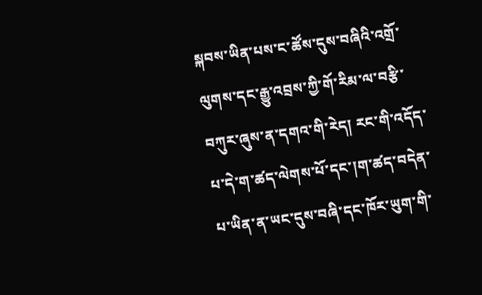སྐབས་ཡིན་པས་ང་ཚོས་དུས་བཞིའི་འགྲོ་ལུགས་དང་རྒྱུ་འབྲས་ཀྱི་གོ་རིམ་ལ་བརྩི་བཀུར་ཞུས་ན་དགའ་གི་རེད། རང་གི་འདོད་པ་དེ་ག་ཚད་ལེགས་པོ་དང་།ག་ཚད་བདེན་པ་ཡིན་ན་ཡང་དུས་བཞི་དང་ཁོར་ཡུག་གི་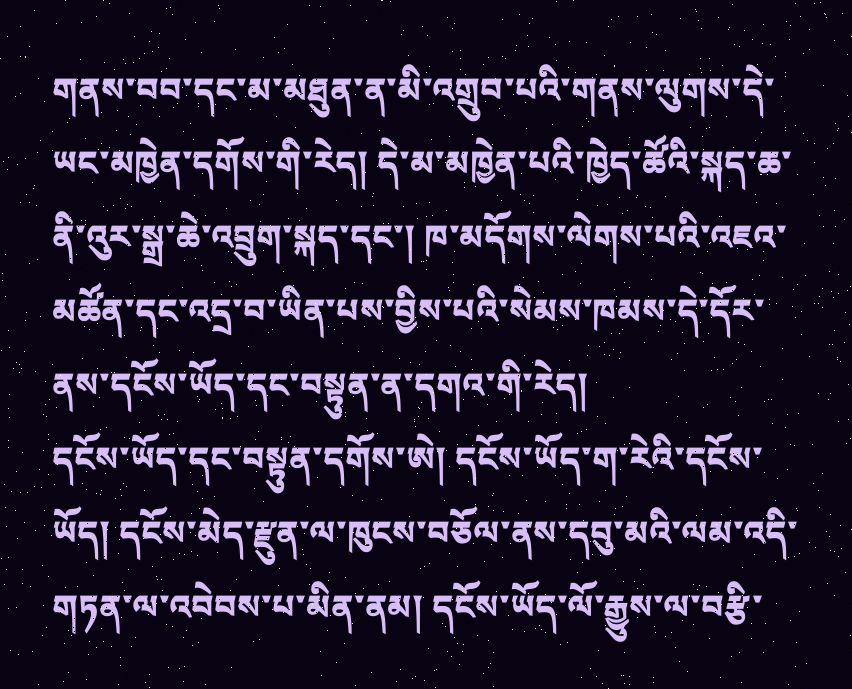གནས་བབ་དང་མ་མཐུན་ན་མི་འགྲུབ་པའི་གནས་ལུགས་དེ་ཡང་མཁྱེན་དགོས་གི་རེད། དེ་མ་མཁྱེན་པའི་ཁྱེད་ཚོའི་སྐད་ཆ་ནི་འུར་སྒྲ་ཆེ་འབྲུག་སྐད་དང་། ཁ་མདོགས་ལེགས་པའི་འཇའ་མཚོན་དང་འདྲ་བ་ཡིན་པས་བྱིས་པའི་སེམས་ཁམས་དེ་དོར་ནས་དངོས་ཡོད་དང་བསྟུན་ན་དགའ་གི་རེད།
དངོས་ཡོད་དང་བསྟུན་དགོས་ཨེ། དངོས་ཡོད་ག་རེའི་དངོས་ཡོད། དངོས་མེད་རྫུན་ལ་ཁུངས་བཅོལ་ནས་དབུ་མའི་ལམ་འདི་གཏན་ལ་འབེབས་པ་མིན་ནམ། དངོས་ཡོད་ལོ་རྒྱུས་ལ་བརྩི་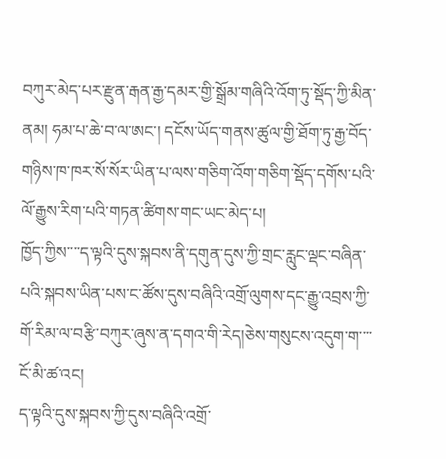བཀུར་མེད་པར་རྫུན་རྒན་རྒྱ་དམར་གྱི་སྒྲོམ་གཞིའི་འོག་ཏུ་སྡོད་ཀྱི་མིན་ནམ། ཧམ་པ་ཆེ་བ་ལ་ཨང་། དངོས་ཡོད་གནས་ཚུལ་གྱི་ཐོག་ཏུ་རྒྱ་བོད་གཉིས་ཁ་ཁར་སོ་སོར་ཡིན་པ་ལས་གཅིག་འོག་གཅིག་སྡོད་དགོས་པའི་ལོ་རྒྱུས་རིག་པའི་གཏན་ཚིགས་གང་ཡང་མེད་པ།
ཁྱོད་ཀྱིས་་་་ད་ལྟའི་དུས་སྐབས་ནི་དགུན་དུས་ཀྱི་གྲང་རླུང་ལྡང་བཞིན་པའི་སྐབས་ཡིན་པས་ང་ཚོས་དུས་བཞིའི་འགྲོ་ལུགས་དང་རྒྱུ་འབྲས་ཀྱི་གོ་རིམ་ལ་བརྩི་བཀུར་ཞུས་ན་དགའ་གི་རེད།ཅེས་གསུངས་འདུག་ག་་་་ངོ་མི་ཚ་འང།
ད་ལྟའི་དུས་སྐབས་ཀྱི་དུས་བཞིའི་འགྲོ་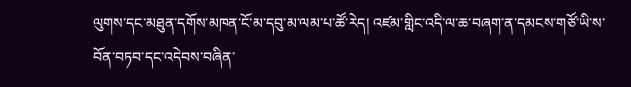ལུགས་དང་མཐུན་དགོས་མཁན་ངོ་མ་དབུ་མ་ལམ་པ་ཚོ་རེད། འཛམ་གླིང་འདི་ལ་ཆ་བཞག་ན་དམངས་གཙོ་ཡི་ས་བོན་བཏབ་དང་འདེབས་བཞིན་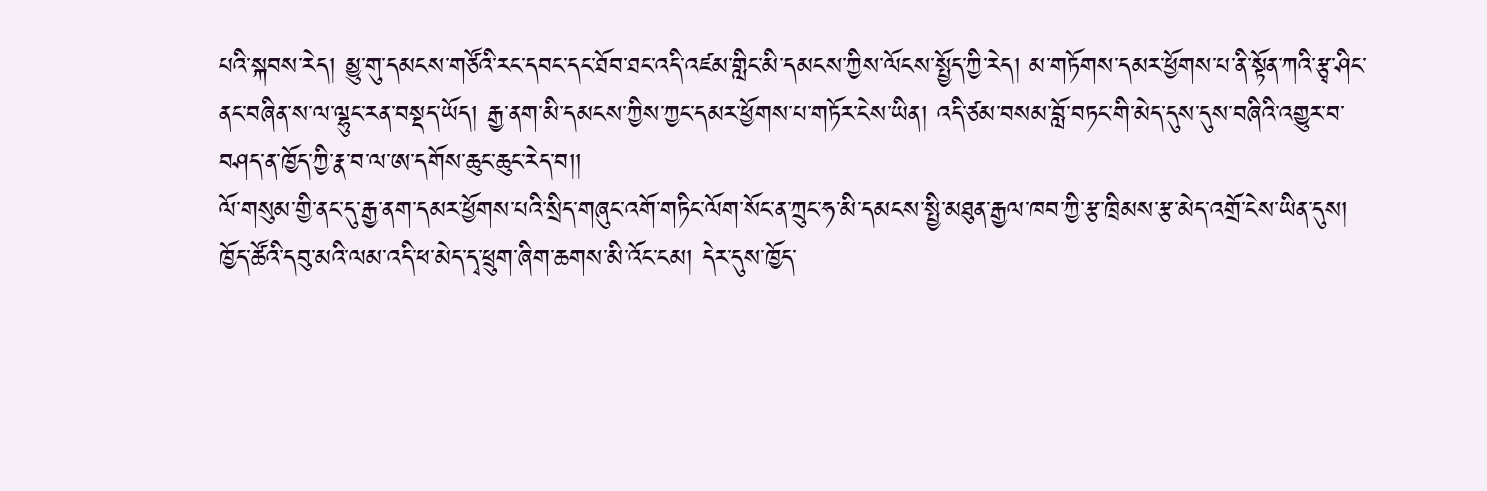པའི་སྐབས་རེད། མྱུ་གུ་དམངས་གཙོའི་རང་དབང་དང་ཐོབ་ཐང་འདི་འཛམ་གླིང་མི་དམངས་ཀྱིས་ལོངས་སྤྱོད་ཀྱི་རེད། མ་གཏོགས་དམར་ཕྱོགས་པ་ནི་སྟོན་ཀའི་རྩྭ་ཤིང་ནང་བཞིན་ས་ལ་ལྷུང་རན་བསྡད་ཡོད། རྒྱ་ནག་མི་དམངས་ཀྱིས་ཀྱང་དམར་ཕྱོགས་པ་གཏོར་ངེས་ཡིན། འདི་ཙམ་བསམ་བློ་བཏང་གི་མེད་དུས་དུས་བཞིའི་འགྱུར་བ་བཤད་ན་ཁྱོད་ཀྱི་རྣ་བ་ལ་ཨ་དགོས་ཆུང་ཆུང་རེད་བ།།
ལོ་གསུམ་གྱི་ནང་དུ་རྒྱ་ནག་དམར་ཕྱོགས་པའི་སྲིད་གཞུང་འགོ་གཏིང་ལོག་སོང་ན་ཀྲུང་ཧ་མི་དམངས་སྤྱི་མཐུན་རྒྱལ་ཁབ་ཀྱི་རྩ་ཁྲིམས་རྩ་མེད་འགྲོ་ངེས་ཡིན་དུས། ཁྱོད་ཚོའི་དབུ་མའི་ལམ་འདི་ཕ་མེད་དྭ་ཕྲུག་ཞིག་ཆགས་མི་འོང་ངམ། དེར་དུས་ཁྱོད་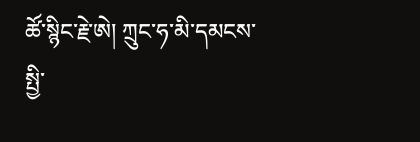ཚོ་སྙིང་རྗེ་ཨེ། ཀྲུང་ཧ་མི་དམངས་སྤྱི་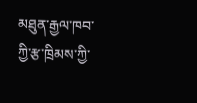མཐུན་རྒྱལ་ཁབ་ཀྱི་རྩ་ཁྲིམས་ཀྱི་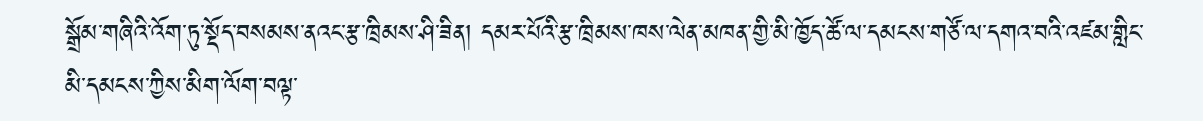སྒྲོམ་གཞིའི་འོག་ཏུ་སྡོད་བསམས་ནའང་རྩ་ཁྲིམས་ཤི་ཟིན། དམར་པོའི་རྩ་ཁྲིམས་ཁས་ལེན་མཁན་གྱི་མི་ཁྱོད་ཚོ་ལ་དམངས་གཙོ་ལ་དགའ་བའི་འཛམ་གླིང་མི་དམངས་ཀྱིས་མིག་ལོག་བལྟ་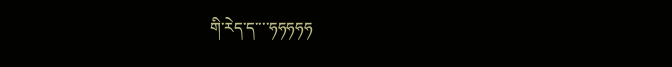གི་རེད་ད་་་་ཧཧཧཧཧ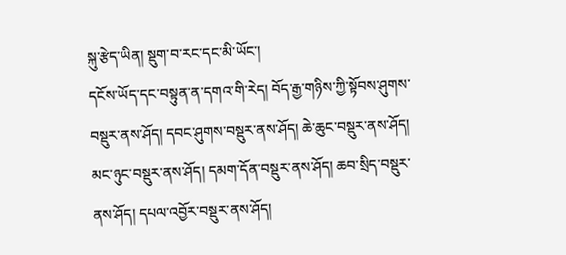སྐུ་རྩེད་ཡིན། སྡུག་བ་རང་དང་མི་ཡོང་།
དངོས་ཡོད་དང་བསྟུན་ན་དགའ་གི་རེད། བོད་རྒྱ་གཉིས་ཀྱི་སྟོབས་ཤུགས་བསྡུར་ནས་ཤོད། དབང་ཤུགས་བསྡུར་ནས་ཤོད། ཆེ་ཆུང་བསྡུར་ནས་ཤོད། མང་ཉུང་བསྡུར་ནས་ཤོད། དམག་དོན་བསྡུར་ནས་ཤོད། ཆབ་སྲིད་བསྡུར་ནས་ཤོད། དཔལ་འབྱོར་བསྡུར་ནས་ཤོད།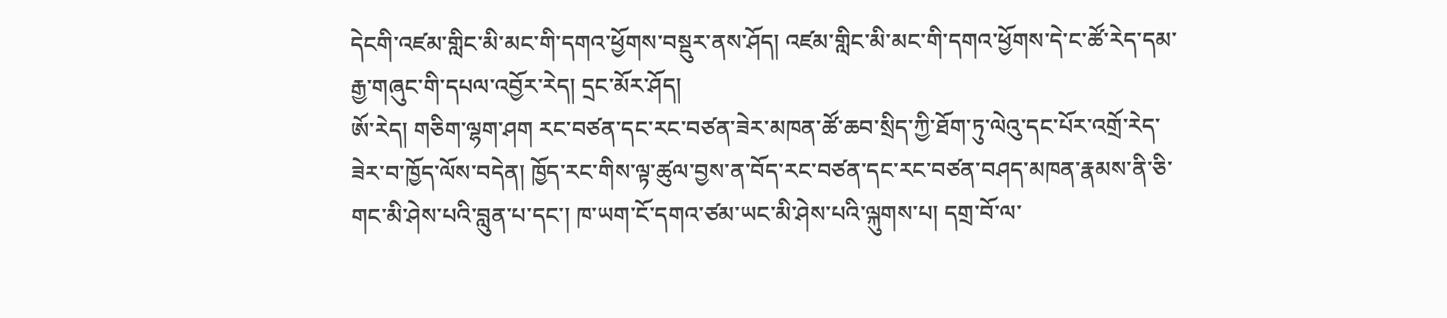དེངགི་འཛམ་གླིང་མི་མང་གི་དགའ་ཕྱོགས་བསྡུར་ནས་ཤོད། འཛམ་གླིང་མི་མང་གི་དགའ་ཕྱོགས་དེ་ང་ཚོ་རེད་དམ་རྒྱ་གཞུང་གི་དཔལ་འབྱོར་རེད། དྲང་མོར་ཤོད།
ཨོ་རེད། གཅིག་ལྷག་ཤག རང་བཙན་དང་རང་བཙན་ཟེར་མཁན་ཚོ་ཆབ་སྲིད་ཀྱི་ཐོག་ཏུ་ལེའུ་དང་པོར་འགྲོ་རེད་ཟེར་བ་ཁྱོད་ལོས་བདེན། ཁྱོད་རང་གིས་ལྟ་ཚུལ་བྱས་ན་བོད་རང་བཙན་དང་རང་བཙན་བཤད་མཁན་རྣམས་ནི་ཅི་གང་མི་ཤེས་པའི་བླུན་པ་དང་། ཁ་ཡག་ངོ་དགའ་ཙམ་ཡང་མི་ཤེས་པའི་ལྐུགས་པ། དགྲ་བོ་ལ་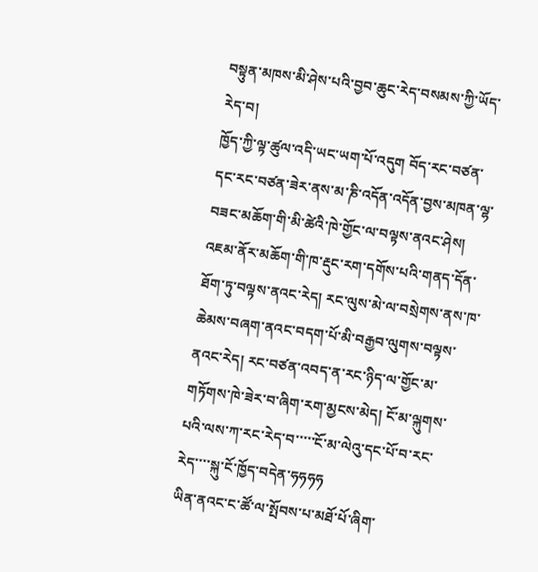བསྟུན་མཁས་མི་ཤེས་པའི་བྱབ་ཆུང་རེད་བསམས་ཀྱི་ཡོད་རེད་བ།
ཁྱོད་ཀྱི་ལྟ་ཚུལ་འདི་ཡང་ཡག་པོ་འདུག བོད་རང་བཙན་དང་རང་བཙན་ཟེར་ནས་མ་ཎི་འདོན་འདོན་བྱས་མཁན་ལྷ་བཟང་མཆོག་གི་མི་ཚེའི་ཁེ་གྱོང་ལ་བལྟས་ནའང་ཤེས། འཇམ་ནོར་མཆོག་གི་ཁ་རྡུང་རག་དགོས་པའི་གནད་དོན་ཐོག་ཏུ་བལྟས་ནའང་རེད། རང་ལུས་མེ་ལ་བསྲེགས་ནས་ཁ་ཆེམས་བཞག་ནའང་བདག་པོ་མི་བརྒྱབ་ལུགས་བལྟས་ནའང་རེད། རང་བཙན་འབད་ན་རང་ཉིད་ལ་གྱོང་མ་གཏོགས་ཁེ་ཟེར་བ་ཞིག་རག་མྱངས་མེད། ངོ་མ་ལྐུགས་པའི་ལས་ཀ་རང་རེད་བ་་་་་ངོ་མ་ལེའུ་དང་པོ་བ་རང་རེད་་་་སྐུ་ངོ་ཁྱོད་བདེན་ཧཧཧཧ
ཡིན་ནའང་ང་ཚོ་ལ་སྤོབས་པ་མཐོ་པོ་ཞིག་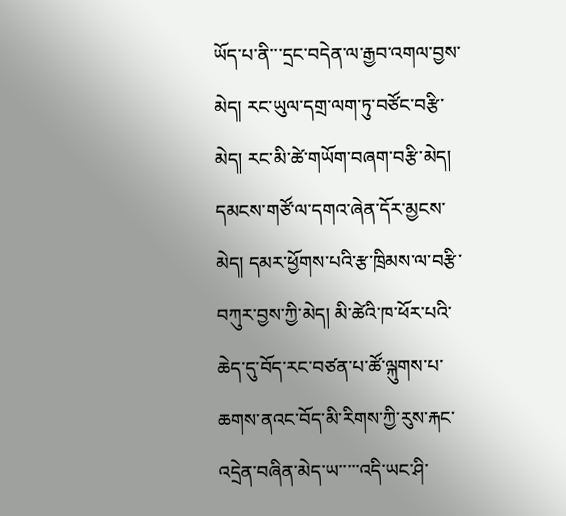ཡོད་པ་ནི་་་དྲང་བདེན་ལ་རྒྱབ་འགལ་བྱས་མེད། རང་ཡུལ་དགྲ་ལག་ཏུ་བཙོང་བརྩི་མེད། རང་མི་ཚེ་གཡོག་བཞག་བརྩི་མེད། དམངས་གཙོ་ལ་དགའ་ཞེན་དོར་མྱངས་མེད། དམར་ཕྱོགས་པའི་རྩ་ཁྲིམས་ལ་བརྩི་བཀུར་བྱས་ཀྱི་མེད། མི་ཚེའི་ཁ་ཕོར་པའི་ཆེད་དུ་བོད་རང་བཙན་པ་ཚོ་ལྐུགས་པ་ཆགས་ནའང་བོད་མི་རིགས་ཀྱི་རུས་རྐང་འདྲེན་བཞིན་མེད་ཡ་་་་་འདི་ཡང་ཤི་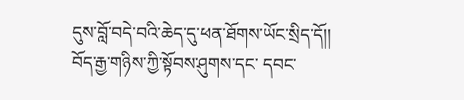དུས་བློ་བདེ་བའི་ཆེད་དུ་ཕན་ཐོགས་ཡོང་སྲིད་དོ།།
བོད་རྒྱ་གཉིས་ཀྱི་སྟོབས་ཤུགས་དང་ དབང་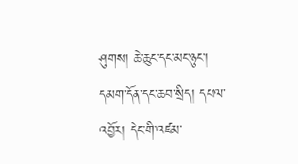ཤུགས། ཆེ་ཆུང་དང་མང་ཉུང་། དམག་དོན་དང་ཆབ་སྲིད། དཔལ་འབྱོར། དེང་གི་འཛམ་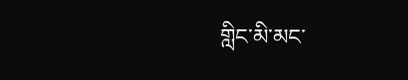གླིང་མི་མང་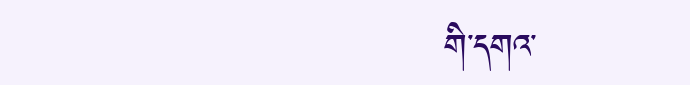གི་དགའ་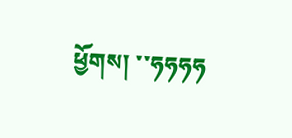ཕྱོགས། ་་ཧཧཧཧ